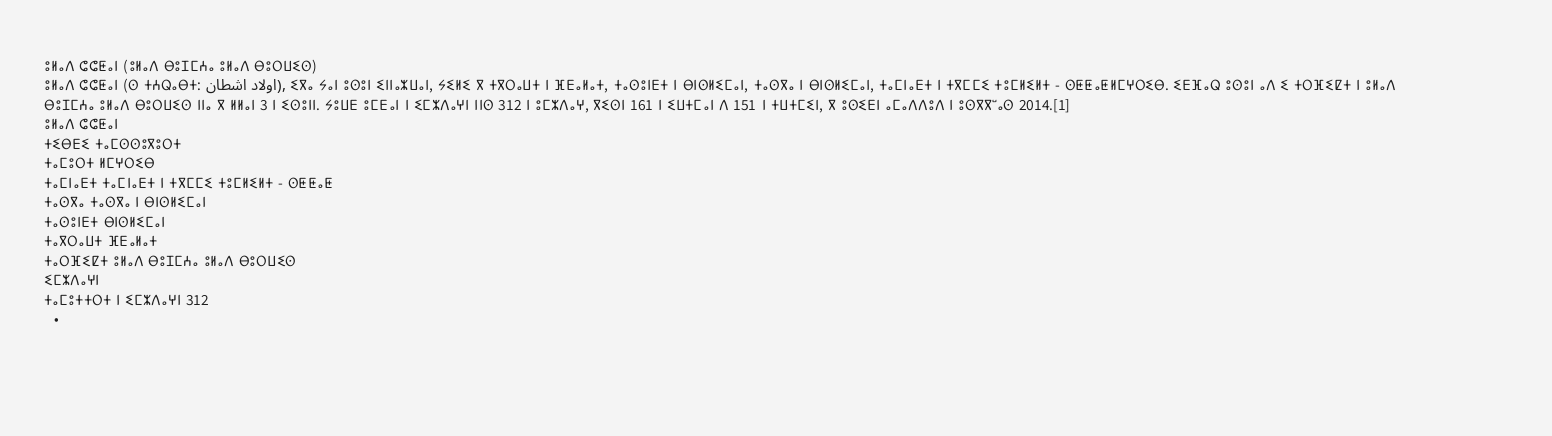ⵓⵍⴰⴷ ⵛⵛⵟⴰⵏ (ⵓⵍⴰⴷ ⴱⵓⵊⵎⵄⴰ ⵓⵍⴰⴷ ⴱⵓⵔⵡⵉⵙ)
ⵓⵍⴰⴷ ⵛⵛⵟⴰⵏ (ⵙ ⵜⵄⵕⴰⴱⵜ: اولاد اشطان), ⵉⴳⴰ ⵢⴰⵏ ⵓⵙⵓⵏ ⵉⵏⵏⴰⵣⵡⴰⵏ, ⵢⵉⵍⵉ ⴳ ⵜⴳⵔⴰⵡⵜ ⵏ ⴼⴹⴰⵍⴰⵜ, ⵜⴰⵙⵓⵏⴹⵜ ⵏ ⴱⵏⵙⵍⵉⵎⴰⵏ, ⵜⴰⵙⴳⴰ ⵏ ⴱⵏⵙⵍⵉⵎⴰⵏ, ⵜⴰⵎⵏⴰⴹⵜ ⵏ ⵜⴳⵎⵎⵉ ⵜⵓⵎⵍⵉⵍⵜ - ⵙⵟⵟⴰⵟⵍⵎⵖⵔⵉⴱ. ⵉⴹⴼⴰⵕ ⵓⵙⵓⵏ ⴰⴷ ⵉ ⵜⵔⴼⵉⵇⵜ ⵏ ⵓⵍⴰⴷ ⴱⵓⵊⵎⵄⴰ ⵓⵍⴰⴷ ⴱⵓⵔⵡⵉⵙ ⵏⵏⴰ ⴳ ⵍⵍⴰⵏ 3 ⵏ ⵉⵙⵓⵏⵏ. ⵢⵓⵡⴹ ⵓⵎⴹⴰⵏ ⵏ ⵉⵎⵣⴷⴰⵖⵏ ⵏⵏⵙ 312 ⵏ ⵓⵎⵣⴷⴰⵖ, ⴳⵉⵙⵏ 161 ⵏ ⵉⵡⵜⵎⴰⵏ ⴷ 151 ⵏ ⵜⵡⵜⵎⵉⵏ, ⴳ ⵓⵙⵉⴹⵏ ⴰⵎⴰⴷⴷⵓⴷ ⵏ ⵓⵙⴳⴳⵯⴰⵙ 2014.[1]
ⵓⵍⴰⴷ ⵛⵛⵟⴰⵏ
ⵜⵉⴱⴹⵉ ⵜⴰⵎⵙⵙⵓⴳⵓⵔⵜ
ⵜⴰⵎⵓⵔⵜ ⵍⵎⵖⵔⵉⴱ
ⵜⴰⵎⵏⴰⴹⵜ ⵜⴰⵎⵏⴰⴹⵜ ⵏ ⵜⴳⵎⵎⵉ ⵜⵓⵎⵍⵉⵍⵜ - ⵙⵟⵟⴰⵟ
ⵜⴰⵙⴳⴰ ⵜⴰⵙⴳⴰ ⵏ ⴱⵏⵙⵍⵉⵎⴰⵏ
ⵜⴰⵙⵓⵏⴹⵜ ⴱⵏⵙⵍⵉⵎⴰⵏ
ⵜⴰⴳⵔⴰⵡⵜ ⴼⴹⴰⵍⴰⵜ
ⵜⴰⵔⴼⵉⵇⵜ ⵓⵍⴰⴷ ⴱⵓⵊⵎⵄⴰ ⵓⵍⴰⴷ ⴱⵓⵔⵡⵉⵙ
ⵉⵎⵣⴷⴰⵖⵏ
ⵜⴰⵎⵓⵜⵜⵔⵜ ⵏ ⵉⵎⵣⴷⴰⵖⵏ 312
  •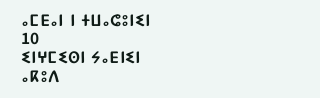ⴰⵎⴹⴰⵏ ⵏ ⵜⵡⴰⵛⵓⵏⵉⵏ 10
ⵉⵏⵖⵎⵉⵙⵏ ⵢⴰⴹⵏⵉⵏ
ⴰⴽⵓⴷ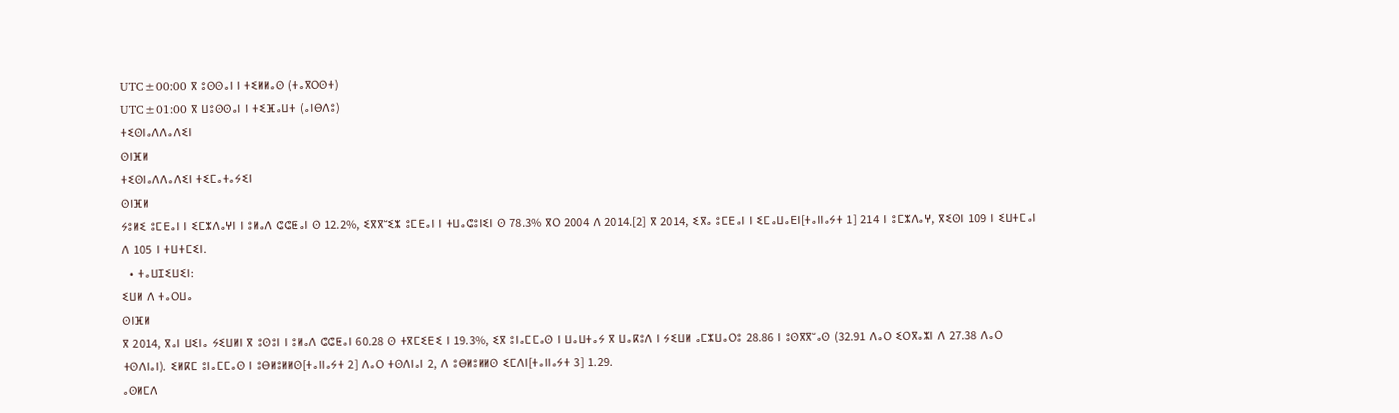UTC±00:00 ⴳ ⵓⵙⵙⴰⵏ ⵏ ⵜⵉⵍⵍⴰⵙ (ⵜⴰⴳⵔⵙⵜ)
UTC±01:00 ⴳ ⵡⵓⵙⵙⴰⵏ ⵏ ⵜⵉⴼⴰⵡⵜ (ⴰⵏⴱⴷⵓ)
ⵜⵉⵙⵏⴰⴷⴷⴰⴷⵉⵏ
ⵙⵏⴼⵍ
ⵜⵉⵙⵏⴰⴷⴷⴰⴷⵉⵏ ⵜⵉⵎⴰⵜⴰⵢⵉⵏ
ⵙⵏⴼⵍ
ⵢⵓⵍⵉ ⵓⵎⴹⴰⵏ ⵏ ⵉⵎⵣⴷⴰⵖⵏ ⵏ ⵓⵍⴰⴷ ⵛⵛⵟⴰⵏ ⵙ 12.2%, ⵉⴳⴳⵯⵉⵣ ⵓⵎⴹⴰⵏ ⵏ ⵜⵡⴰⵛⵓⵏⵉⵏ ⵙ 78.3% ⴳⵔ 2004 ⴷ 2014.[2] ⴳ 2014, ⵉⴳⴰ ⵓⵎⴹⴰⵏ ⵏ ⵉⵎⴰⵡⴰⴹⵏ[ⵜⴰⵏⵏⴰⵢⵜ 1] 214 ⵏ ⵓⵎⵣⴷⴰⵖ, ⴳⵉⵙⵏ 109 ⵏ ⵉⵡⵜⵎⴰⵏ ⴷ 105 ⵏ ⵜⵡⵜⵎⵉⵏ.
  • ⵜⴰⵡⵊⵉⵡⵉⵏ:
ⵉⵡⵍ ⴷ ⵜⴰⵔⵡⴰ
ⵙⵏⴼⵍ
ⴳ 2014, ⴳⴰⵏ ⵡⵉⵏⴰ ⵢⵉⵡⵍⵏ ⴳ ⵓⵙⵓⵏ ⵏ ⵓⵍⴰⴷ ⵛⵛⵟⴰⵏ 60.28 ⵙ ⵜⴳⵎⵉⴹⵉ ⵏ 19.3%, ⵉⴳ ⵓⵏⴰⵎⵎⴰⵙ ⵏ ⵡⴰⵡⵜⴰⵢ ⴳ ⵡⴰⴽⵓⴷ ⵏ ⵢⵉⵡⵍ ⴰⵎⵣⵡⴰⵔⵓ 28.86 ⵏ ⵓⵙⴳⴳⵯⴰⵙ (32.91 ⴷⴰⵔ ⵉⵔⴳⴰⵣⵏ ⴷ 27.38 ⴷⴰⵔ ⵜⵙⴷⵏⴰⵏ). ⵉⵍⴽⵎ ⵓⵏⴰⵎⵎⴰⵙ ⵏ ⵓⴱⵍⵓⵍⵍⵙ[ⵜⴰⵏⵏⴰⵢⵜ 2] ⴷⴰⵔ ⵜⵙⴷⵏⴰⵏ 2, ⴷ ⵓⴱⵍⵓⵍⵍⵙ ⵉⵎⴷⵏ[ⵜⴰⵏⵏⴰⵢⵜ 3] 1.29.
ⴰⵙⵍⵎⴷ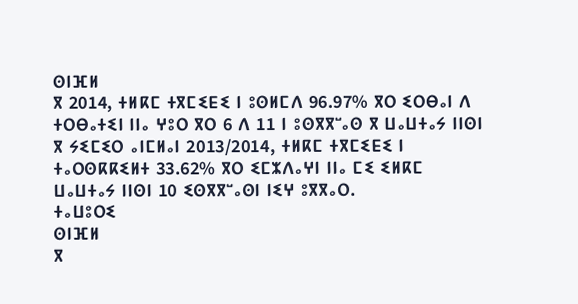ⵙⵏⴼⵍ
ⴳ 2014, ⵜⵍⴽⵎ ⵜⴳⵎⵉⴹⵉ ⵏ ⵓⵙⵍⵎⴷ 96.97% ⴳⵔ ⵉⵔⴱⴰⵏ ⴷ ⵜⵔⴱⴰⵜⵉⵏ ⵏⵏⴰ ⵖⵓⵔ ⴳⵔ 6 ⴷ 11 ⵏ ⵓⵙⴳⴳⵯⴰⵙ ⴳ ⵡⴰⵡⵜⴰⵢ ⵏⵏⵙⵏ ⴳ ⵢⵉⵎⵉⵔ ⴰⵏⵎⵍⴰⵏ 2013/2014, ⵜⵍⴽⵎ ⵜⴳⵎⵉⴹⵉ ⵏ ⵜⴰⵔⵙⴽⴽⵉⵍⵜ 33.62% ⴳⵔ ⵉⵎⵣⴷⴰⵖⵏ ⵏⵏⴰ ⵎⵉ ⵉⵍⴽⵎ ⵡⴰⵡⵜⴰⵢ ⵏⵏⵙⵏ 10 ⵉⵙⴳⴳⵯⴰⵙⵏ ⵏⵉⵖ ⵓⴳⴳⴰⵔ.
ⵜⴰⵡⵓⵔⵉ
ⵙⵏⴼⵍ
ⴳ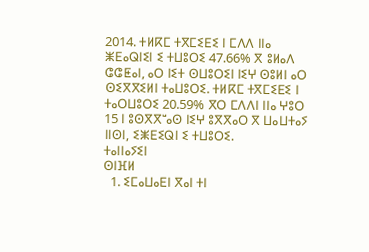2014. ⵜⵍⴽⵎ ⵜⴳⵎⵉⴹⵉ ⵏ ⵎⴷⴷ ⵏⵏⴰ ⵥⴹⴰⵕⵏⵉⵏ ⵉ ⵜⵡⵓⵔⵉ 47.66% ⴳ ⵓⵍⴰⴷ ⵛⵛⵟⴰⵏ, ⴰⵔ ⵏⵉⵜ ⵙⵡⵓⵔⵉⵏ ⵏⵉⵖ ⵙⵓⵍⵏ ⴰⵔ ⵙⵉⴳⴳⵉⵍⵏ ⵜⴰⵡⵓⵔⵉ. ⵜⵍⴽⵎ ⵜⴳⵎⵉⴹⵉ ⵏ ⵜⴰⵔⵡⵓⵔⵉ 20.59% ⴳⵔ ⵎⴷⴷⵏ ⵏⵏⴰ ⵖⵓⵔ 15 ⵏ ⵓⵙⴳⴳⵯⴰⵙ ⵏⵉⵖ ⵓⴳⴳⴰⵔ ⴳ ⵡⴰⵡⵜⴰⵢ ⵏⵏⵙⵏ, ⵉⵥⴹⵉⵕⵏ ⵉ ⵜⵡⵓⵔⵉ.
ⵜⴰⵏⵏⴰⵢⵉⵏ
ⵙⵏⴼⵍ
  1. ⵉⵎⴰⵡⴰⴹⵏ ⴳⴰⵏ ⵜⵏ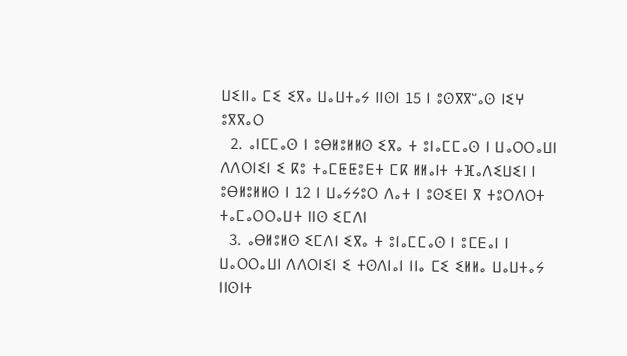ⵡⵉⵏⵏⴰ ⵎⵉ ⵉⴳⴰ ⵡⴰⵡⵜⴰⵢ ⵏⵏⵙⵏ 15 ⵏ ⵓⵙⴳⴳⵯⴰⵙ ⵏⵉⵖ ⵓⴳⴳⴰⵔ
  2. ⴰⵏⵎⵎⴰⵙ ⵏ ⵓⴱⵍⵓⵍⵍⵙ ⵉⴳⴰ ⵜ ⵓⵏⴰⵎⵎⴰⵙ ⵏ ⵡⴰⵔⵔⴰⵡⵏ ⴷⴷⵔⵏⵉⵏ ⵉ ⴽⵓ ⵜⴰⵎⵟⵟⵓⴹⵜ ⵎⴽ ⵍⵍⴰⵏⵜ ⵜⴼⴰⴷⵉⵡⵉⵏ ⵏ ⵓⴱⵍⵓⵍⵍⵙ ⵏ 12 ⵏ ⵡⴰⵢⵢⵓⵔ ⴷⴰⵜ ⵏ ⵓⵙⵉⴹⵏ ⴳ ⵜⵓⵔⴷⵔⵜ ⵜⴰⵎⴰⵔⵔⴰⵡⵜ ⵏⵏⵙ ⵉⵎⴷⵏ
  3. ⴰⴱⵍⵓⵍⵙ ⵉⵎⴷⵏ ⵉⴳⴰ ⵜ ⵓⵏⴰⵎⵎⴰⵙ ⵏ ⵓⵎⴹⴰⵏ ⵏ ⵡⴰⵔⵔⴰⵡⵏ ⴷⴷⵔⵏⵉⵏ ⵉ ⵜⵙⴷⵏⴰⵏ ⵏⵏⴰ ⵎⵉ ⵉⵍⵍⴰ ⵡⴰⵡⵜⴰⵢ ⵏⵏⵙⵏⵜ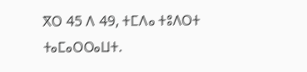ⴳⵔ 45 ⴷ 49, ⵜⵎⴷⴰ ⵜⵓⴷⵔⵜ ⵜⴰⵎⴰⵔⵔⴰⵡⵜ.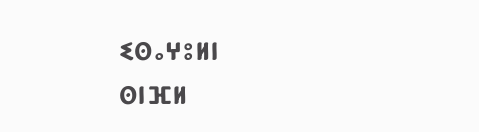ⵉⵙⴰⵖⵓⵍⵏ
ⵙⵏⴼⵍ